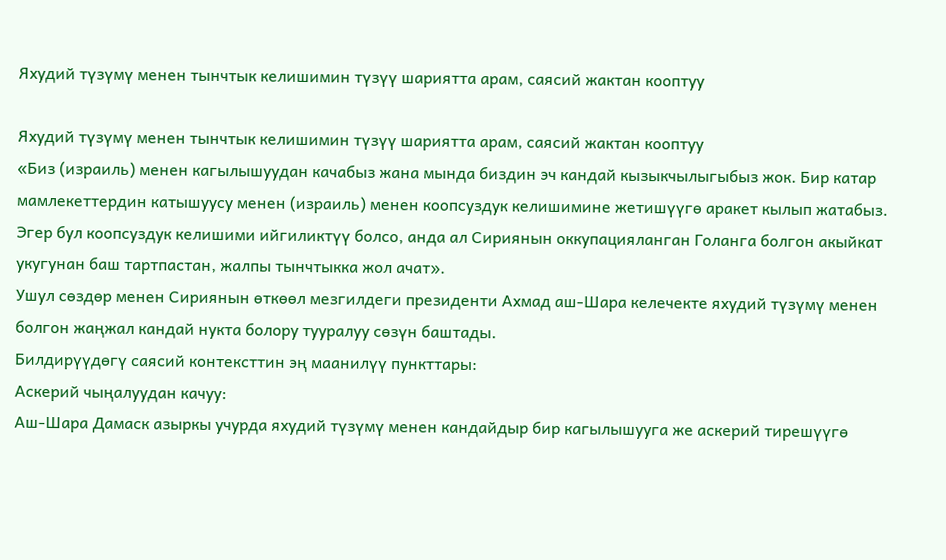Яхудий түзүмү менен тынчтык келишимин түзүү шариятта арам, саясий жактан кооптуу

Яхудий түзүмү менен тынчтык келишимин түзүү шариятта арам, саясий жактан кооптуу
«Биз (израиль) менен кагылышуудан качабыз жана мында биздин эч кандай кызыкчылыгыбыз жок. Бир катар мамлекеттердин катышуусу менен (израиль) менен коопсуздук келишимине жетишүүгө аракет кылып жатабыз. Эгер бул коопсуздук келишими ийгиликтүү болсо, анда ал Сириянын оккупацияланган Голанга болгон акыйкат укугунан баш тартпастан, жалпы тынчтыкка жол ачат».
Ушул сөздөр менен Сириянын өткөөл мезгилдеги президенти Ахмад аш-Шара келечекте яхудий түзүмү менен болгон жаңжал кандай нукта болору тууралуу сөзүн баштады.
Билдирүүдөгү саясий контексттин эң маанилүү пункттары:
Аскерий чыңалуудан качуу:
Аш-Шара Дамаск азыркы учурда яхудий түзүмү менен кандайдыр бир кагылышууга же аскерий тирешүүгө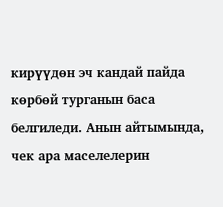кирүүдөн эч кандай пайда көрбөй турганын баса белгиледи. Анын айтымында, чек ара маселелерин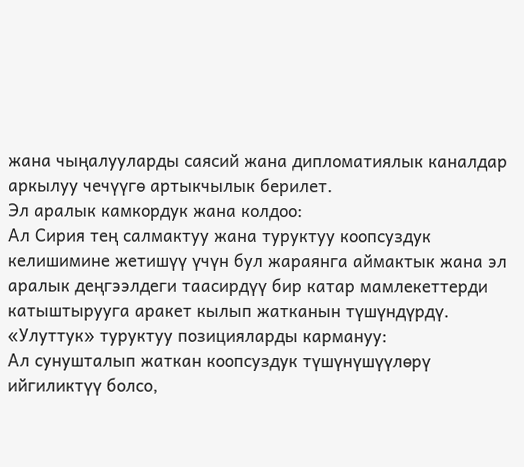жана чыңалууларды саясий жана дипломатиялык каналдар аркылуу чечүүгө артыкчылык берилет.
Эл аралык камкордук жана колдоо:
Ал Сирия тең салмактуу жана туруктуу коопсуздук келишимине жетишүү үчүн бул жараянга аймактык жана эл аралык деңгээлдеги таасирдүү бир катар мамлекеттерди катыштырууга аракет кылып жатканын түшүндүрдү.
«Улуттук» туруктуу позицияларды кармануу:
Ал сунушталып жаткан коопсуздук түшүнүшүүлөрү ийгиликтүү болсо,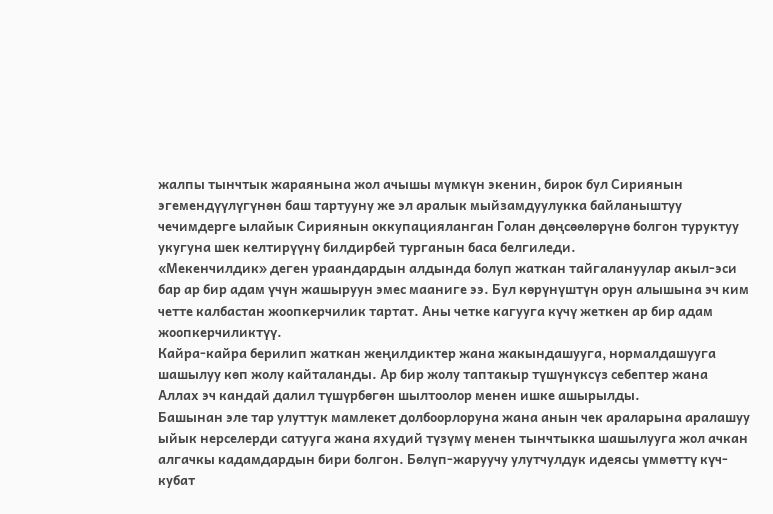жалпы тынчтык жараянына жол ачышы мүмкүн экенин, бирок бул Сириянын эгемендүүлүгүнөн баш тартууну же эл аралык мыйзамдуулукка байланыштуу чечимдерге ылайык Сириянын оккупацияланган Голан дөңсөөлөрүнө болгон туруктуу укугуна шек келтирүүнү билдирбей турганын баса белгиледи.
«Мекенчилдик» деген ураандардын алдында болуп жаткан тайгалануулар акыл-эси бар ар бир адам үчүн жашыруун эмес мааниге ээ. Бул көрүнүштүн орун алышына эч ким четте калбастан жоопкерчилик тартат. Аны четке кагууга күчү жеткен ар бир адам жоопкерчиликтүү.
Кайра-кайра берилип жаткан жеңилдиктер жана жакындашууга, нормалдашууга шашылуу көп жолу кайталанды. Ар бир жолу таптакыр түшүнүксүз себептер жана Аллах эч кандай далил түшүрбөгөн шылтоолор менен ишке ашырылды.
Башынан эле тар улуттук мамлекет долбоорлоруна жана анын чек араларына аралашуу ыйык нерселерди сатууга жана яхудий түзүмү менен тынчтыкка шашылууга жол ачкан алгачкы кадамдардын бири болгон. Бөлүп-жаруучу улутчулдук идеясы үммөттү күч-кубат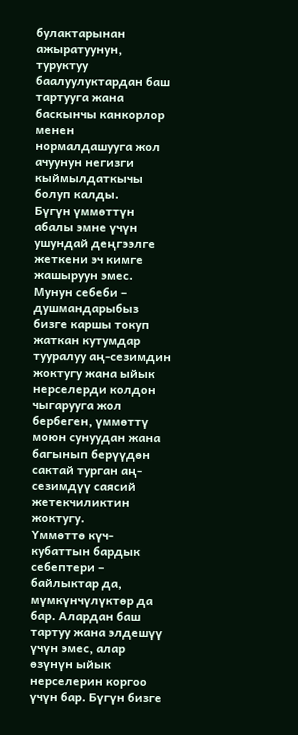булактарынан ажыратуунун, туруктуу баалуулуктардан баш тартууга жана баскынчы канкорлор менен нормалдашууга жол ачуунун негизги кыймылдаткычы болуп калды.
Бүгүн үммөттүн абалы эмне үчүн ушундай деңгээлге жеткени эч кимге жашыруун эмес. Мунун себеби – душмандарыбыз бизге каршы токуп жаткан кутумдар тууралуу аң-сезимдин жоктугу жана ыйык нерселерди колдон чыгарууга жол бербеген, үммөттү моюн сунуудан жана багынып берүүдөн сактай турган аң-сезимдүү саясий жетекчиликтин жоктугу.
Үммөттө күч-кубаттын бардык себептери – байлыктар да, мүмкүнчүлүктөр да бар. Алардан баш тартуу жана элдешүү үчүн эмес, алар өзүнүн ыйык нерселерин коргоо үчүн бар. Бүгүн бизге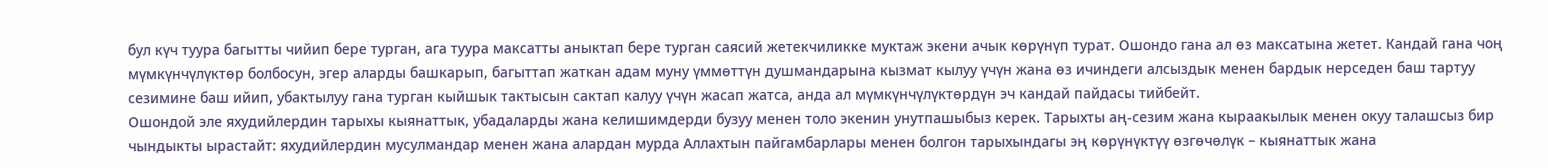бул күч туура багытты чийип бере турган, ага туура максатты аныктап бере турган саясий жетекчиликке муктаж экени ачык көрүнүп турат. Ошондо гана ал өз максатына жетет. Кандай гана чоң мүмкүнчүлүктөр болбосун, эгер аларды башкарып, багыттап жаткан адам муну үммөттүн душмандарына кызмат кылуу үчүн жана өз ичиндеги алсыздык менен бардык нерседен баш тартуу сезимине баш ийип, убактылуу гана турган кыйшык тактысын сактап калуу үчүн жасап жатса, анда ал мүмкүнчүлүктөрдүн эч кандай пайдасы тийбейт.
Ошондой эле яхудийлердин тарыхы кыянаттык, убадаларды жана келишимдерди бузуу менен толо экенин унутпашыбыз керек. Тарыхты аң-сезим жана кыраакылык менен окуу талашсыз бир чындыкты ырастайт: яхудийлердин мусулмандар менен жана алардан мурда Аллахтын пайгамбарлары менен болгон тарыхындагы эң көрүнүктүү өзгөчөлүк – кыянаттык жана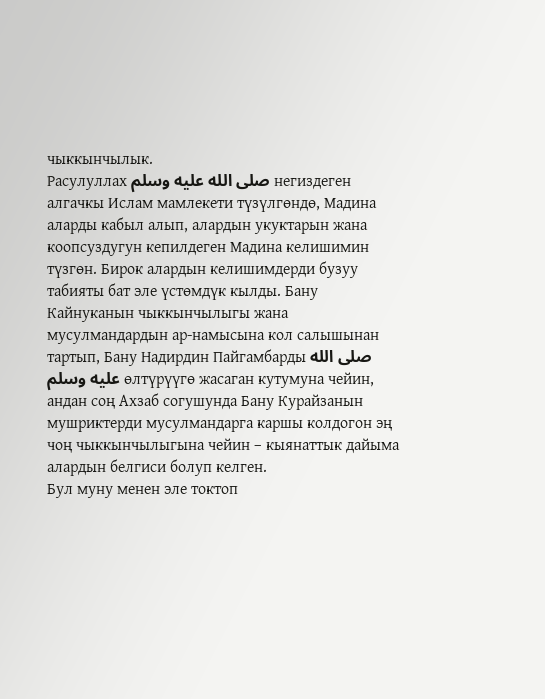чыккынчылык.
Расулуллах صلى الله عليه وسلم негиздеген алгачкы Ислам мамлекети түзүлгөндө, Мадина аларды кабыл алып, алардын укуктарын жана коопсуздугун кепилдеген Мадина келишимин түзгөн. Бирок алардын келишимдерди бузуу табияты бат эле үстөмдүк кылды. Бану Кайнуканын чыккынчылыгы жана мусулмандардын ар-намысына кол салышынан тартып, Бану Надирдин Пайгамбарды صلى الله عليه وسلم өлтүрүүгө жасаган кутумуна чейин, андан соң Ахзаб согушунда Бану Курайзанын мушриктерди мусулмандарга каршы колдогон эң чоң чыккынчылыгына чейин – кыянаттык дайыма алардын белгиси болуп келген.
Бул муну менен эле токтоп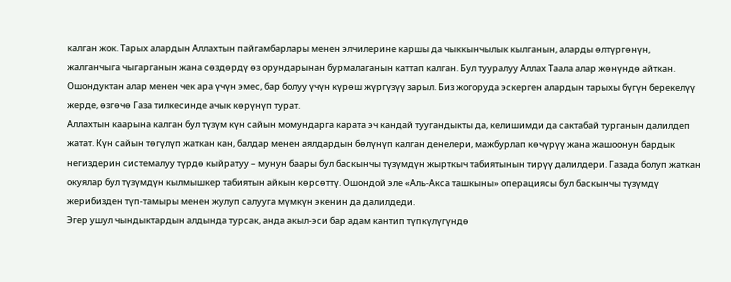калган жок. Тарых алардын Аллахтын пайгамбарлары менен элчилерине каршы да чыккынчылык кылганын, аларды өлтүргөнүн, жалганчыга чыгарганын жана сөздөрдү өз орундарынан бурмалаганын каттап калган. Бул тууралуу Аллах Таала алар жөнүндө айткан. Ошондуктан алар менен чек ара үчүн эмес, бар болуу үчүн күрөш жүргүзүү зарыл. Биз жогоруда эскерген алардын тарыхы бүгүн берекелүү жерде, өзгөчө Газа тилкесинде ачык көрүнүп турат.
Аллахтын каарына калган бул түзүм күн сайын момундарга карата эч кандай туугандыкты да, келишимди да сактабай турганын далилдеп жатат. Күн сайын төгүлүп жаткан кан, балдар менен аялдардын бөлүнүп калган денелери, мажбурлап көчүрүү жана жашоонун бардык негиздерин системалуу түрдө кыйратуу – мунун баары бул баскынчы түзүмдүн жырткыч табиятынын тирүү далилдери. Газада болуп жаткан окуялар бул түзүмдүн кылмышкер табиятын айкын көрсөттү. Ошондой эле «Аль-Акса ташкыны» операциясы бул баскынчы түзүмдү жерибизден түп-тамыры менен жулуп салууга мүмкүн экенин да далилдеди.
Эгер ушул чындыктардын алдында турсак, анда акыл-эси бар адам кантип түпкүлүгүндө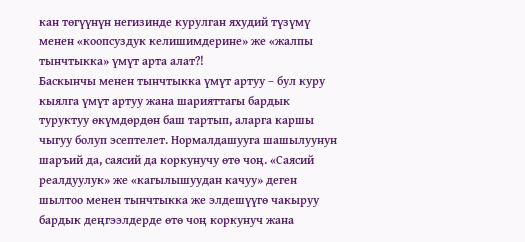кан төгүүнүн негизинде курулган яхудий түзүмү менен «коопсуздук келишимдерине» же «жалпы тынчтыкка» үмүт арта алат?!
Баскынчы менен тынчтыкка үмүт артуу – бул куру кыялга үмүт артуу жана шарияттагы бардык туруктуу өкүмдөрдөн баш тартып, аларга каршы чыгуу болуп эсептелет. Нормалдашууга шашылуунун шаръий да, саясий да коркунучу өтө чоң. «Саясий реалдуулук» же «кагылышуудан качуу» деген шылтоо менен тынчтыкка же элдешүүгө чакыруу бардык деңгээлдерде өтө чоң коркунуч жана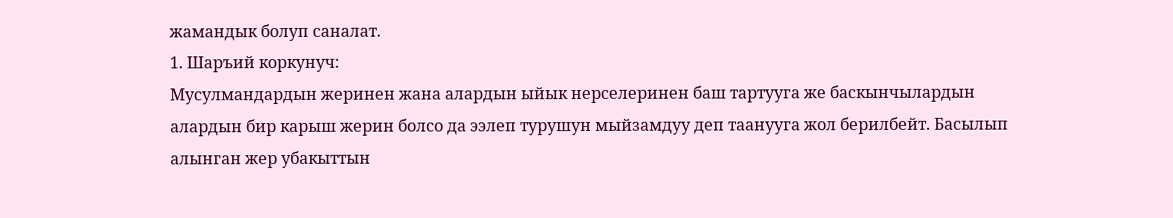жамандык болуп саналат.
1. Шаръий коркунуч:
Мусулмандардын жеринен жана алардын ыйык нерселеринен баш тартууга же баскынчылардын алардын бир карыш жерин болсо да ээлеп турушун мыйзамдуу деп таанууга жол берилбейт. Басылып алынган жер убакыттын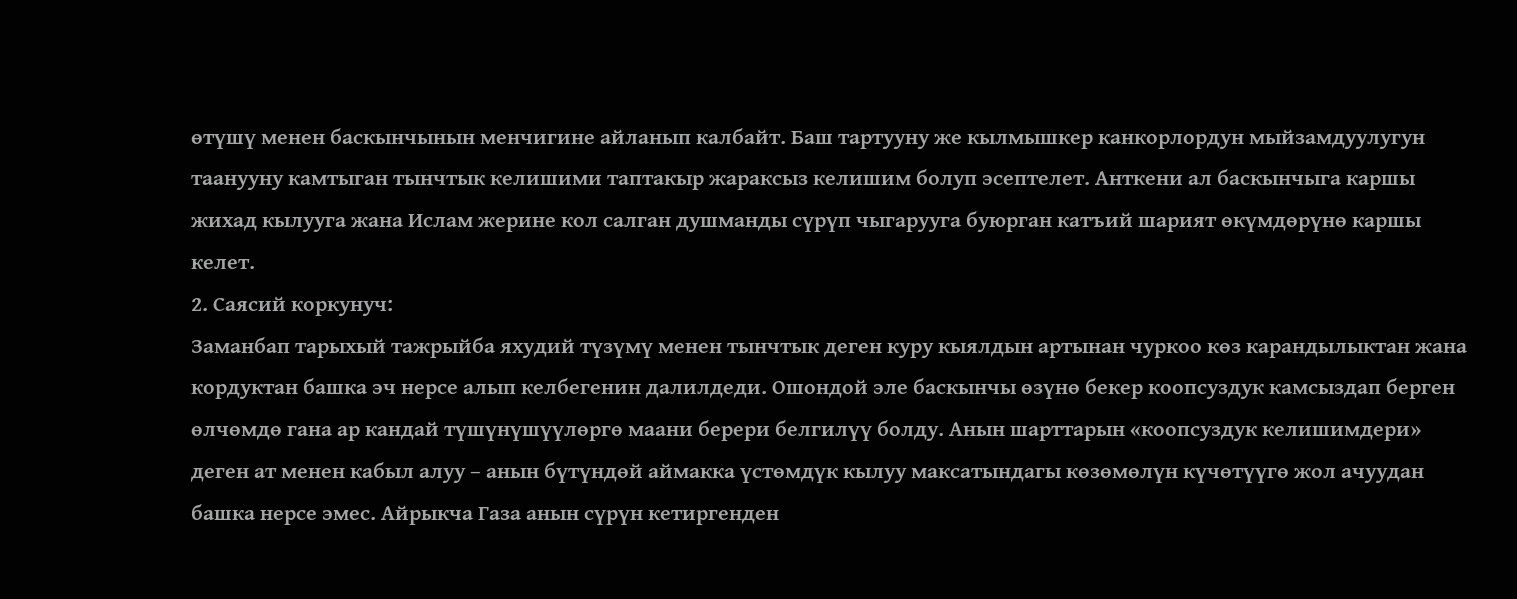өтүшү менен баскынчынын менчигине айланып калбайт. Баш тартууну же кылмышкер канкорлордун мыйзамдуулугун таанууну камтыган тынчтык келишими таптакыр жараксыз келишим болуп эсептелет. Анткени ал баскынчыга каршы жихад кылууга жана Ислам жерине кол салган душманды сүрүп чыгарууга буюрган катъий шарият өкүмдөрүнө каршы келет.
2. Саясий коркунуч:
Заманбап тарыхый тажрыйба яхудий түзүмү менен тынчтык деген куру кыялдын артынан чуркоо көз карандылыктан жана кордуктан башка эч нерсе алып келбегенин далилдеди. Ошондой эле баскынчы өзүнө бекер коопсуздук камсыздап берген өлчөмдө гана ар кандай түшүнүшүүлөргө маани берери белгилүү болду. Анын шарттарын «коопсуздук келишимдери» деген ат менен кабыл алуу – анын бүтүндөй аймакка үстөмдүк кылуу максатындагы көзөмөлүн күчөтүүгө жол ачуудан башка нерсе эмес. Айрыкча Газа анын сүрүн кетиргенден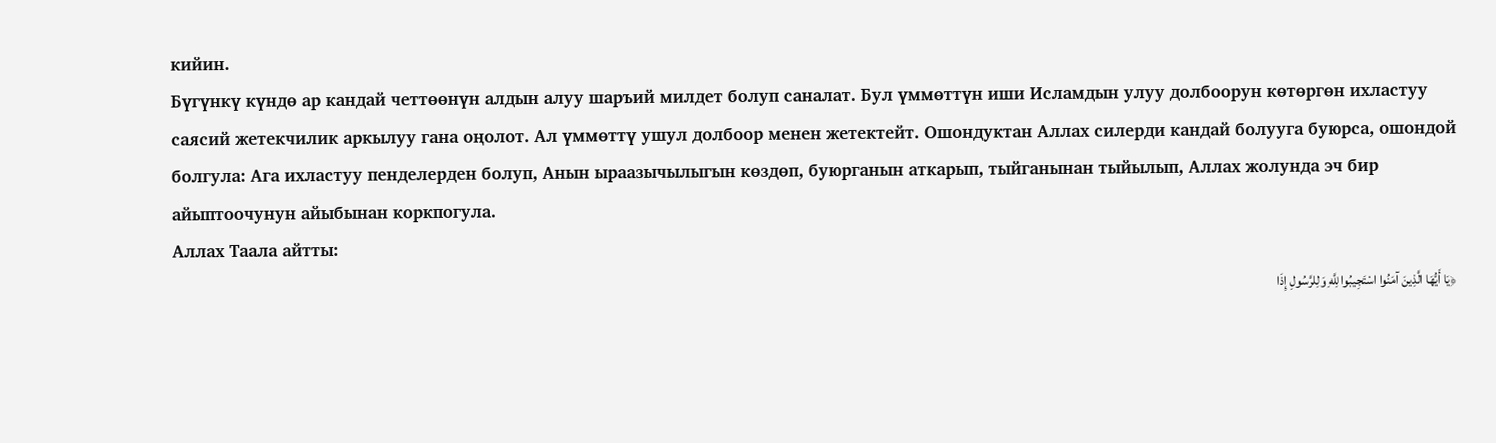кийин.
Бүгүнкү күндө ар кандай четтөөнүн алдын алуу шаръий милдет болуп саналат. Бул үммөттүн иши Исламдын улуу долбоорун көтөргөн ихластуу саясий жетекчилик аркылуу гана оңолот. Ал үммөттү ушул долбоор менен жетектейт. Ошондуктан Аллах силерди кандай болууга буюрса, ошондой болгула: Ага ихластуу пенделерден болуп, Анын ыраазычылыгын көздөп, буюрганын аткарып, тыйганынан тыйылып, Аллах жолунда эч бир айыптоочунун айыбынан коркпогула.
Аллах Таала айтты:
﴿يَا أَيُّهَا الَّذِينَ آمَنُوا اسْتَجِيبُوا لِلَّهِ وَلِلرَّسُولِ إِذَا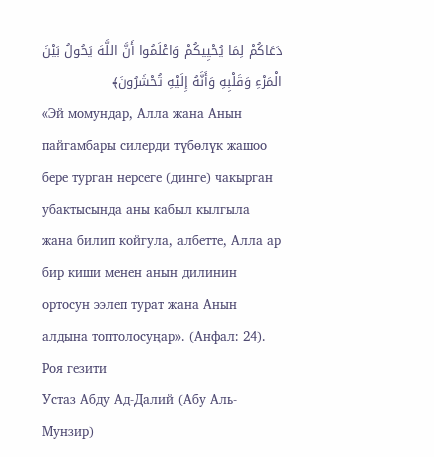دَعَاكُمْ لِمَا يُحْيِيكُمْ وَاعْلَمُوا أَنَّ اللَّهَ يَحُولُ بَيْنَ الْمَرْءِ وَقَلْبِهِ وَأَنَّهُ إِلَيْهِ تُحْشَرُونَ﴾
«Эй момундар, Алла жана Анын пайгамбары силерди түбөлүк жашоо бере турган нерсеге (динге) чакырган убактысында аны кабыл кылгыла жана билип койгула, албетте, Алла ар бир киши менен анын дилинин ортосун ээлеп турат жана Анын алдына топтолосуңар». (Анфал: 24).
Роя гезити
Устаз Абду Ад-Далий (Абу Аль-Мунзир)